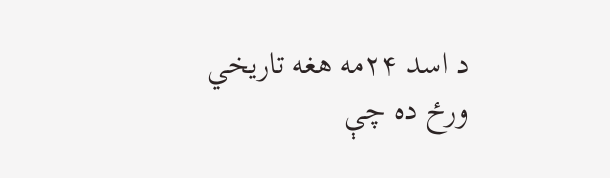د اسد ۲۴مه هغه تاريخي ورځ ده چې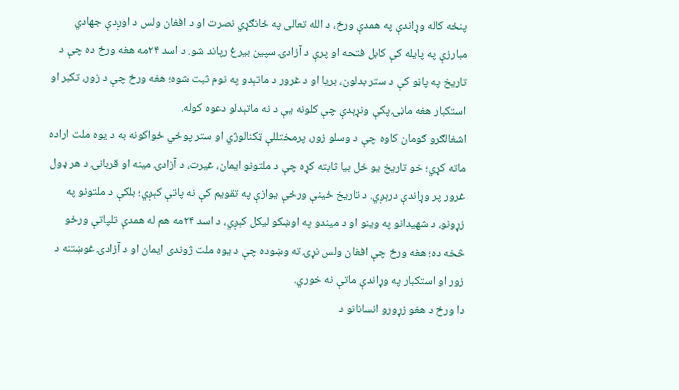پنځه کاله وړاندې په همدې ورځ، د الله تعالی په ځانګړي نصرت او د افغان ولس د اوږدې جهادي مبارزې په پایله کې کابل فتحه او پرې د آزادۍ سپين بيرغ رپاند شو. د اسد ۲۴مه هغه ورځ ده چې د تاریخ په پاڼو کې د ستر بدلون، بریا او د غرور د ماتېدو په نوم ثبت شوه؛ هغه ورځ چې د زور، تکبر او استکبار هغه ماڼۍ پکې ونړېدې چې کلونه یې د نه ماتېدلو دعوه کوله.
اشغالګرو ګومان کاوه چې د وسلو زور، پرمختللې ټکنالوژي او ستر پوځي ځواکونه به د یوه ملت اراده ماته کړي؛ خو تاریخ یو ځل بیا ثابته کړه چې د ملتونو ایمان، غیرت، د آزادۍ مینه او قربانۍ د هر ډول غرور پر وړاندې درېږي. د تاریخ ځینې ورځې یوازې په تقویم کې نه پاتې کېږي؛ بلکې د ملتونو په زړونو، د شهیدانو په وینو او د میندو په اوښکو لیکل کېږي، د اسد ۲۴مه هم له همدې تلپاتې ورځو څخه ده؛ هغه ورځ چې افغان ولس نړۍ ته وښوده چې د یوه ملت ژوندی ایمان او د آزادۍ غوښتنه د زور او استکبار په وړاندې ماتې نه خوري.
دا ورځ د هغو زړورو انسانانو د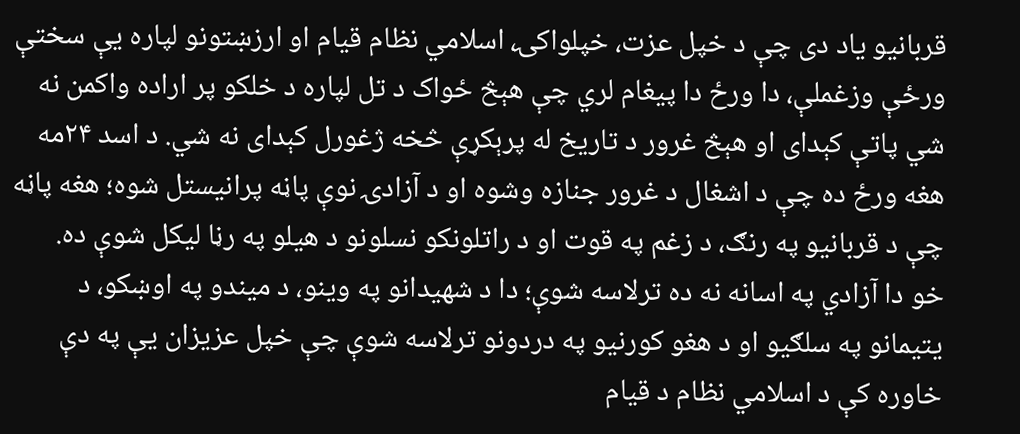قربانیو یاد دی چې د خپل عزت، خپلواکۍ، اسلامي نظام قيام او ارزښتونو لپاره یې سختې ورځې وزغملې، دا ورځ دا پیغام لري چې هېڅ ځواک د تل لپاره د خلکو پر اراده واکمن نه شي پاتې کېدای او هېڅ غرور د تاریخ له پرېکړې څخه ژغورل کېدای نه شي. د اسد ۲۴مه هغه ورځ ده چې د اشغال د غرور جنازه وشوه او د آزادۍ نوې پاڼه پرانیستل شوه؛ هغه پاڼه چې د قربانیو په رنګ، د زغم په قوت او د راتلونکو نسلونو د هیلو په رڼا لیکل شوې ده.
خو دا آزادي په اسانه نه ده ترلاسه شوې؛ دا د شهیدانو په وینو، د میندو په اوښکو، د یتیمانو په سلګیو او د هغو کورنیو په دردونو ترلاسه شوې چې خپل عزیزان یې په دې خاوره کې د اسلامي نظام د قيام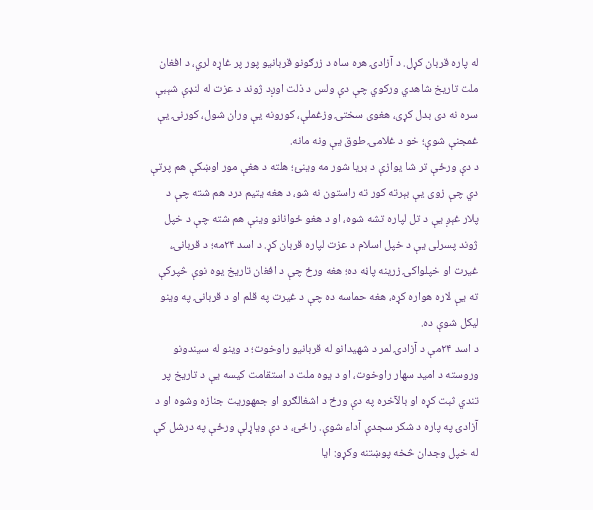له پاره قربان کړل. د آزادۍ هره ساه د زرګونو قربانیو پور پر غاړه لري، د افغان ملت تاریخ شاهدي ورکوي چې دې ولس د ذلت اوږد ژوند د عزت له لنډې شېبې سره نه دی بدل کړی، هغوی سختۍ وزغملې، کورونه یې وران شول، کورنۍ یې غمجنې شوې؛ خو د غلامۍ طوق یې ونه مانه.
د دې ورځې تر شا یوازې د بریا شور مه وینئ؛ هلته د هغې مور اوښکې هم پرتې دي چې زوی یې بېرته کور ته راستون نه شو، د هغه یتیم درد هم شته چې د پلار غېږ یې د تل لپاره تشه شوه، او د هغو ځوانانو وینې هم شته چې د خپل ژوند پسرلی یې د خپل اسلام د عزت لپاره قربان کړ. د اسد ۲۴مه؛ د قربانۍ، غیرت او خپلواکۍ زرینه پاڼه ده؛ هغه ورځ چې د افغان تاریخ یوه نوې څپرکې ته یې لاره هواره کړه، هغه حماسه ده چې د غیرت په قلم او د قربانۍ په وینو لیکل شوې ده.
د اسد ۲۴مې د آزادۍ لمر د شهیدانو له قربانیو راوخوت؛ د وینو له سیندونو وروسته د امید سهار راوخوت، او د یوه ملت د استقامت کیسه یې د تاریخ پر تندي ثبت کړه او بالآخره په دې ورځ د اشغالګرو او جمهوريت جنازه وشوه او د آزادۍ په پاره د شکر سجدې آداء شوې. راځئ، د دې ویاړلې ورځې په درشل کې له خپل وجدان څخه پوښتنه وکړو: ایا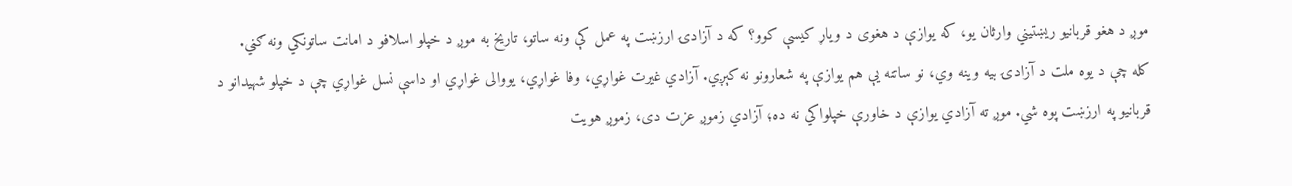موږ د هغو قربانیو ریښتیني وارثان یو، که یوازې د هغوی د ویاړ کیسې کوو؟ که د آزادۍ ارزښت په عمل کې ونه ساتو، تاریخ به موږ د خپلو اسلافو د امانت ساتونکي ونه ګڼي.
کله چې د یوه ملت د آزادۍ بیه وینه وي، نو ساتنه یې هم یوازې په شعارونو نه کېږي. آزادي غیرت غواړي، وفا غواړي، یووالی غواړي او داسې نسل غواړي چې د خپلو شهیدانو د قربانیو په ارزښت پوه شي. موږ ته آزادي یوازې د خاورې خپلواکي نه ده؛ آزادي زموږ عزت دی، زموږ هویت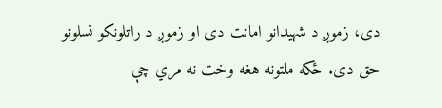دی، زموږ د شهیدانو امانت دی او زموږ د راتلونکو نسلونو حق دی. ځکه ملتونه هغه وخت نه مري چې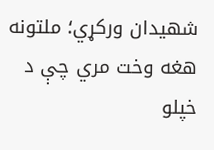شهیدان ورکړي؛ ملتونه هغه وخت مري چې د خپلو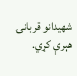شهیدانو قربانۍ هېرې کړي.